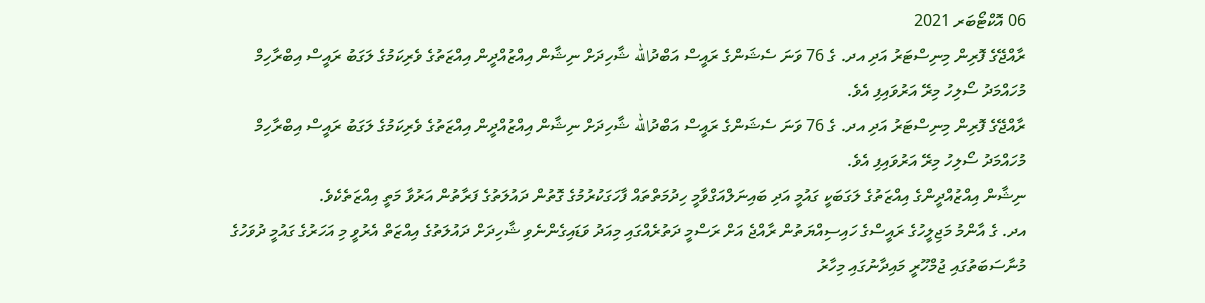06 އޮކްޓޯބަރ 2021
ރާއްޖޭގެ ފޮރިން މިނިސްޓަރު އަދި އދ. ގެ 76 ވަނަ ސެޝަންގެ ރައީސް އަބްދުالله ޝާހިދަށް ނިޝާން އިއްޒުއްދީން އިއްޒަތުގެ ވެރިކަމުގެ ލަގަބު ރައީސް އިބްރާހިމް މުހައްމަދު ސޯލިހު މިރޭ އަރުވައިފި އެވެ.
ރާއްޖޭގެ ފޮރިން މިނިސްޓަރު އަދި އދ. ގެ 76 ވަނަ ސެޝަންގެ ރައީސް އަބްދުالله ޝާހިދަށް ނިޝާން އިއްޒުއްދީން އިއްޒަތުގެ ވެރިކަމުގެ ލަގަބު ރައީސް އިބްރާހިމް މުހައްމަދު ސޯލިހު މިރޭ އަރުވައިފި އެވެ.
ނިޝާން އިއްޒުއްދީންގެ އިއްޒަތުގެ ލަގަބަކީ ގައުމީ އަދި ބައިނަލްއަގްވާމީ ހިދުމަތްތައް ފާހަގަކުރުމުގެ ގޮތުން ދައުލަތުގެ ފަރާތުން އަރުވާ މަތީ އިއްޒަތެކެވެ.
އދ. ގެ އާންމު މަޖިލީހުގެ ރައީސްގެ ހައިސިއްޔަތުން ރާއްޖެ އަށް ރަސްމީ ދަތުރެއްގައި މިއަދު ވަޑައިގެންނެވި ޝާހިދަށް ދައުލަތުގެ އިއްޒަތް އެރުވީ މި އަހަރުގެ ގައުމީ ދުވަހުގެ މުނާސަބަތުގައި ޖުމްހޫރީ މައިދާނުގައި މިހާރު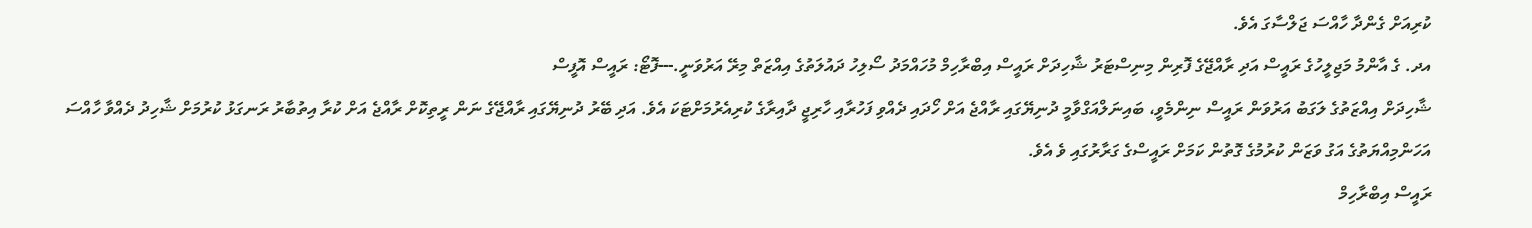ކުރިއަށް ގެންދާ ހާއްސަ ޖަލްސާގަ އެވެ.
އދ. ގެ އާންމު މަޖިލީހުގެ ރައީސް އަދި ރާއްޖޭގެ ފޮރިން މިނިސްޓަރު ޝާހިދަށް ރައީސް އިބްރާހިމް މުހައްމަދު ސޯލިހު ދައުލަތުގެ އިއްޒަތް މިރޭ އަރުވަނީ.---ފޮޓޯ: ރައީސް އޮފީސް
ޝާހިދަށް އިއްޒަތުގެ ލަގަބު އަރުވަން ރައީސް ނިންމެވީ، ބައިނަލްއަގްވާމީ ދުނިޔޭގައި ރާއްޖެ އަށް ހޯދައި ދެއްވި ފަހުރާއި ހާރިޖީ ދާއިރާގެ ކުރިއެރުމަށްޓަކަ އެވެ. އަދި ބޭރު ދުނިޔޭގައި ރާއްޖޭގެ ނަން ރީތިކޮށް ރާއްޖެ އަށް ކުރާ އިތުބާރު ރަނގަޅު ކުރުމަށް ޝާހިދު ދެއްވާ ހާއްސަ އަހަންމިއްޔަތުގެ އަގު ވަޒަން ކުރުމުގެ ގޮތުން ކަމަށް ރައީސްގެ ގަރާރުގައި ވެ އެވެ.
ރައީސް އިބްރާހިމް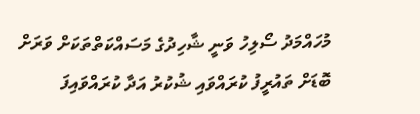މުހައްމަދު ސޯލިހު ވަނީ ޝާހިދުގެ މަސައްކަތްތަކަށް ވަރަށް ބޮޑަށް ތައުރީފު ކުރައްވައި ޝުކުރު އަދާ ކުރައްވައިފަ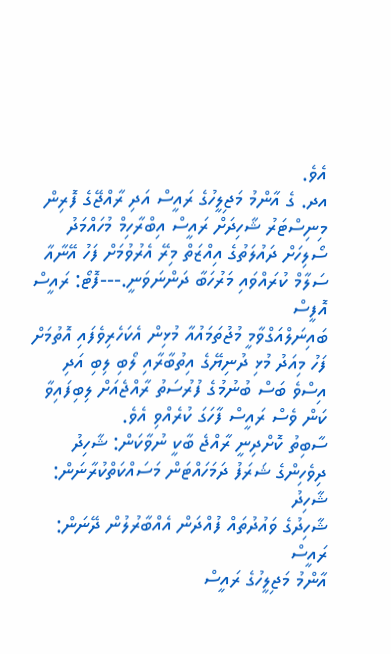އެވެ.
އދ. ގެ އާންމު މަޖިލީހުގެ ރައީސް އަދި ރާއްޖޭގެ ފޮރިން މިނިސްޓަރު ޝާހިދަށް ރައީސް އިބްރާހިމް މުހައްމަދު ސޯލިހަށް ދައުލަތުގެ އިއްޒަތް މިރޭ އެރުވުމަށް ފަހު އޭނާއާ ސަލާމް ކުރައްވައި މަރުހަބާ ދަންނަވަނީ.---ފޮޓޯ: ރައީސް އޮފީސް
ބައިނަލްއަގްވާމީ މުޖުތަމައުއާ މުޅިން އެކަހެރިވެފައި އޮތުމަށް ފަހު މިއަދު މުޅި ދުނިޔޭގެ އިތުބާރާއި ލޯބި ލިބި އަދި އިސްވެ ބަސް ބުނުމުގެ ފުރުސަތު ރާއްޖެއަށް ލިބިފައިވާ ކަން ވެސް ރައީސް ފާހަގަ ކުރެއްވި އެވެ.
ސާބިތު ކޮށްދިނީ ރާއްޖެ ބާކީ ނުވާކަން: ޝާހިދު
ދިވެހިންގެ ޝަރަފު ދަމަހައްޓަން މަސައްކަތްކުރާނަން: ޝާހިދު
ޝާހިދުގެ ވައުދުތައް ފުއްދަން އެއްބާރުލުން ދޭނަން: ރައީސް
އާންމު މަޖިލީހުގެ ރައީސް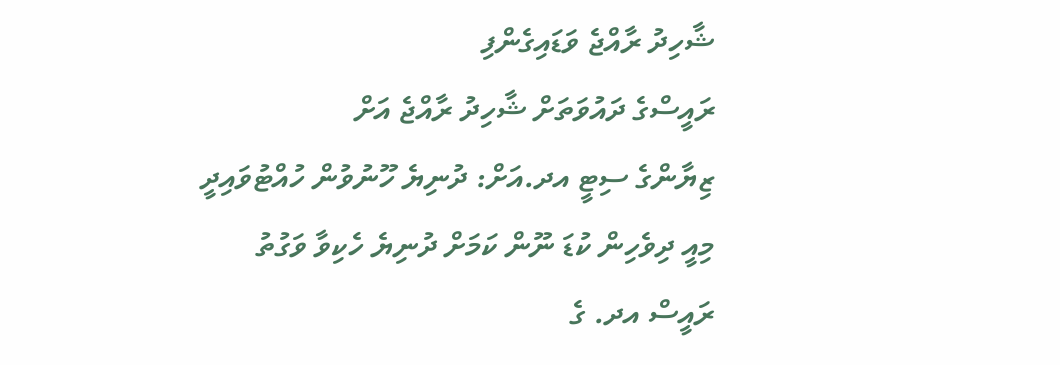ޝާހިދު ރާއްޖެ ވަޑައިގެންފި
ރައީސްގެ ދައުވަތަށް ޝާހިދު ރާއްޖެ އަށް
ޒިޔާންގެ ސިޓީ އދ.އަށް: ދުނިޔެ ހޫނުވުން ހުއްޓުވައިދީ
މިއީ ދިވެހިން ކުޑަ ނޫން ކަމަށް ދުނިޔެ ހެކިވާ ވަގުތު
ރައީސް އދ. ގެ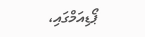ޕޯޑިއަމްގައި،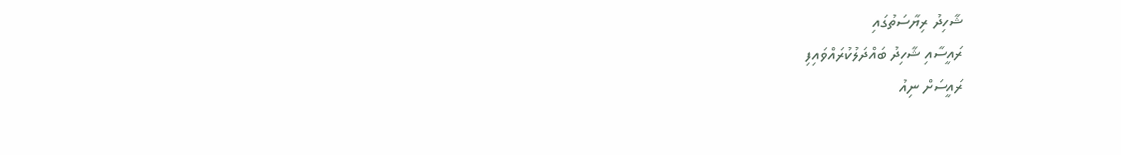ޝާހިދު ރިޔާސަތުގައި
ރައީސާއި ޝާހިދު ބައްދަލުކުރައްވައިފި
ރައީސަށް ނިއު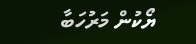ޔޯކުން މަރުހަބާ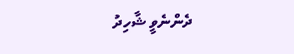ދެންނެވީ ޝާހިދު